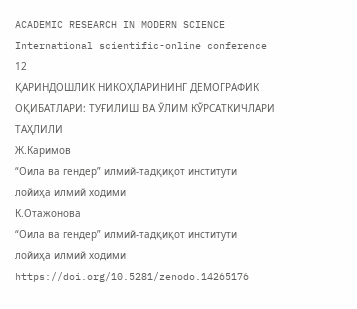ACADEMIC RESEARCH IN MODERN SCIENCE
International scientific-online conference
12
ҚАРИНДОШЛИК НИКОҲЛАРИНИНГ ДЕМОГРАФИК
ОҚИБАТЛАРИ: ТУҒИЛИШ ВА ЎЛИМ КЎРСАТКИЧЛАРИ
ТАҲЛИЛИ
Ж.Каримов
“Оила ва гендер” илмий-тадқиқот институти
лойиҳа илмий ходими
К.Отажонова
“Оила ва гендер” илмий-тадқиқот институти
лойиҳа илмий ходими
https://doi.org/10.5281/zenodo.14265176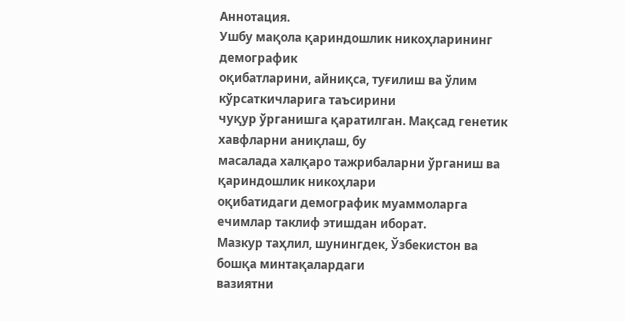Аннотация.
Ушбу мақола қариндошлик никоҳларининг демографик
оқибатларини, айниқса, туғилиш ва ўлим кўрсаткичларига таъсирини
чуқур ўрганишга қаратилган. Мақсад генетик хавфларни аниқлаш, бу
масалада халқаро тажрибаларни ўрганиш ва қариндошлик никоҳлари
оқибатидаги демографик муаммоларга ечимлар таклиф этишдан иборат.
Мазкур таҳлил, шунингдек, Ўзбекистон ва бошқа минтақалардаги
вазиятни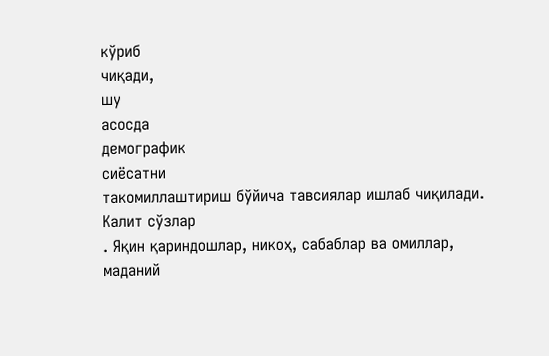кўриб
чиқади,
шу
асосда
демографик
сиёсатни
такомиллаштириш бўйича тавсиялар ишлаб чиқилади.
Калит сўзлар
. Яқин қариндошлар, никоҳ, сабаблар ва омиллар,
маданий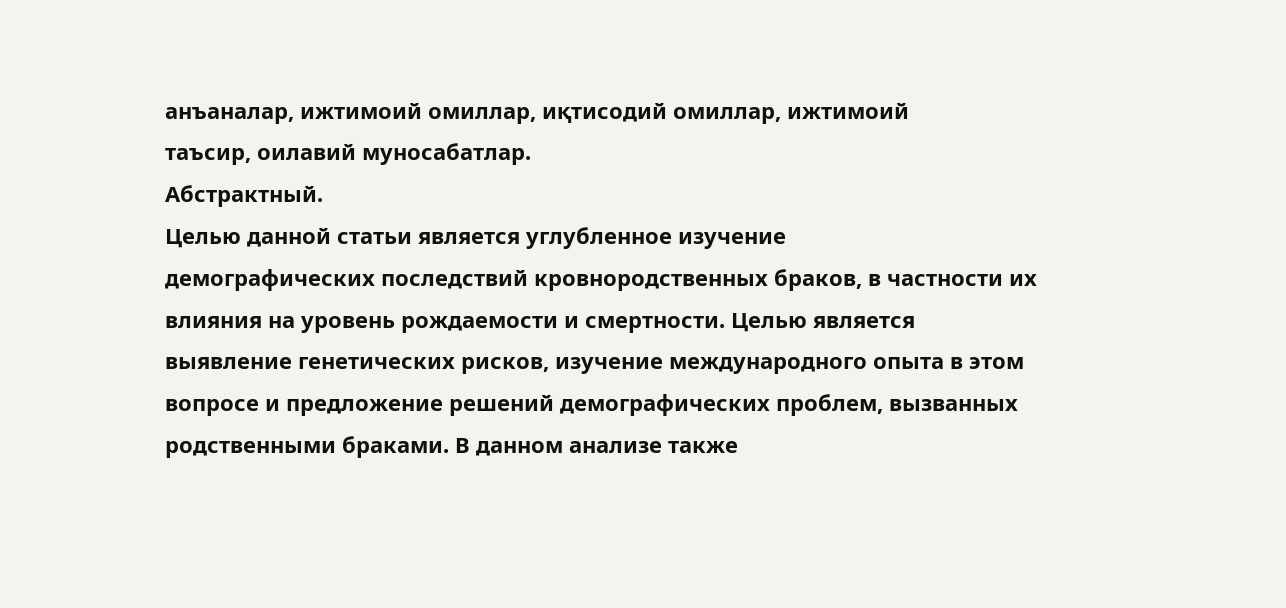анъаналар, ижтимоий омиллар, иқтисодий омиллар, ижтимоий
таъсир, оилавий муносабатлар.
Абстрактный.
Целью данной статьи является углубленное изучение
демографических последствий кровнородственных браков, в частности их
влияния на уровень рождаемости и смертности. Целью является
выявление генетических рисков, изучение международного опыта в этом
вопросе и предложение решений демографических проблем, вызванных
родственными браками. В данном анализе также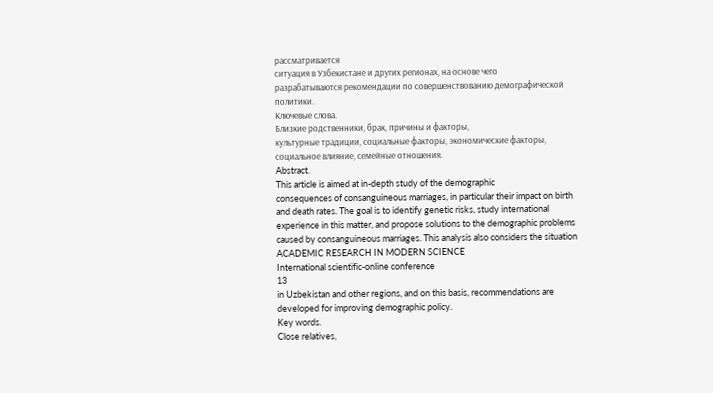рассматривается
ситуация в Узбекистане и других регионах, на основе чего
разрабатываются рекомендации по совершенствованию демографической
политики.
Ключевые слова.
Близкие родственники, брак, причины и факторы,
культурные традиции, социальные факторы, экономические факторы,
социальное влияние, семейные отношения.
Abstract.
This article is aimed at in-depth study of the demographic
consequences of consanguineous marriages, in particular their impact on birth
and death rates. The goal is to identify genetic risks, study international
experience in this matter, and propose solutions to the demographic problems
caused by consanguineous marriages. This analysis also considers the situation
ACADEMIC RESEARCH IN MODERN SCIENCE
International scientific-online conference
13
in Uzbekistan and other regions, and on this basis, recommendations are
developed for improving demographic policy.
Key words.
Close relatives,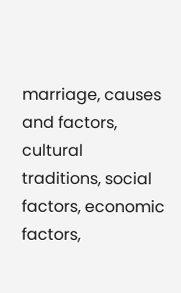marriage, causes and factors, cultural
traditions, social factors, economic factors,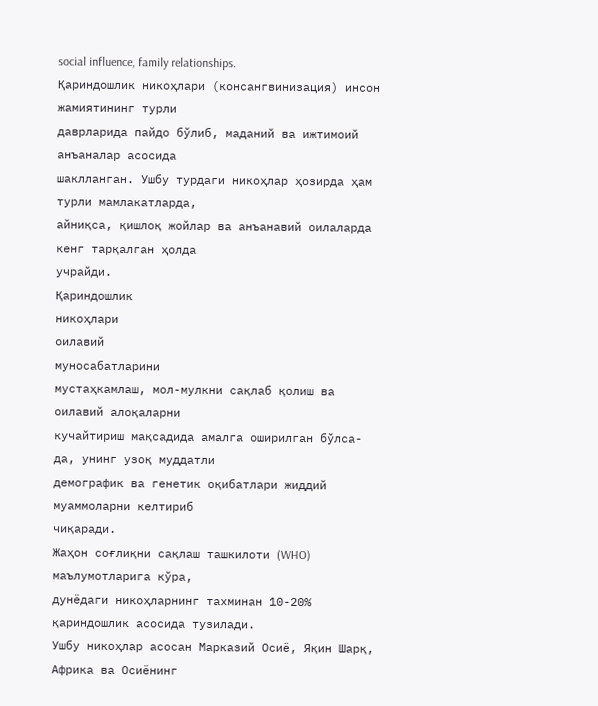social influence, family relationships.
Қариндошлик никоҳлари (консангвинизация) инсон жамиятининг турли
даврларида пайдо бўлиб, маданий ва ижтимоий анъаналар асосида
шаклланган. Ушбу турдаги никоҳлар ҳозирда ҳам турли мамлакатларда,
айниқса, қишлоқ жойлар ва анъанавий оилаларда кенг тарқалган ҳолда
учрайди.
Қариндошлик
никоҳлари
оилавий
муносабатларини
мустаҳкамлаш, мол-мулкни сақлаб қолиш ва оилавий алоқаларни
кучайтириш мақсадида амалга оширилган бўлса-да, унинг узоқ муддатли
демографик ва генетик оқибатлари жиддий муаммоларни келтириб
чиқаради.
Жаҳон соғлиқни сақлаш ташкилоти (WHO) маълумотларига кўра,
дунёдаги никоҳларнинг тахминан 10-20% қариндошлик асосида тузилади.
Ушбу никоҳлар асосан Марказий Осиё, Яқин Шарқ, Африка ва Осиёнинг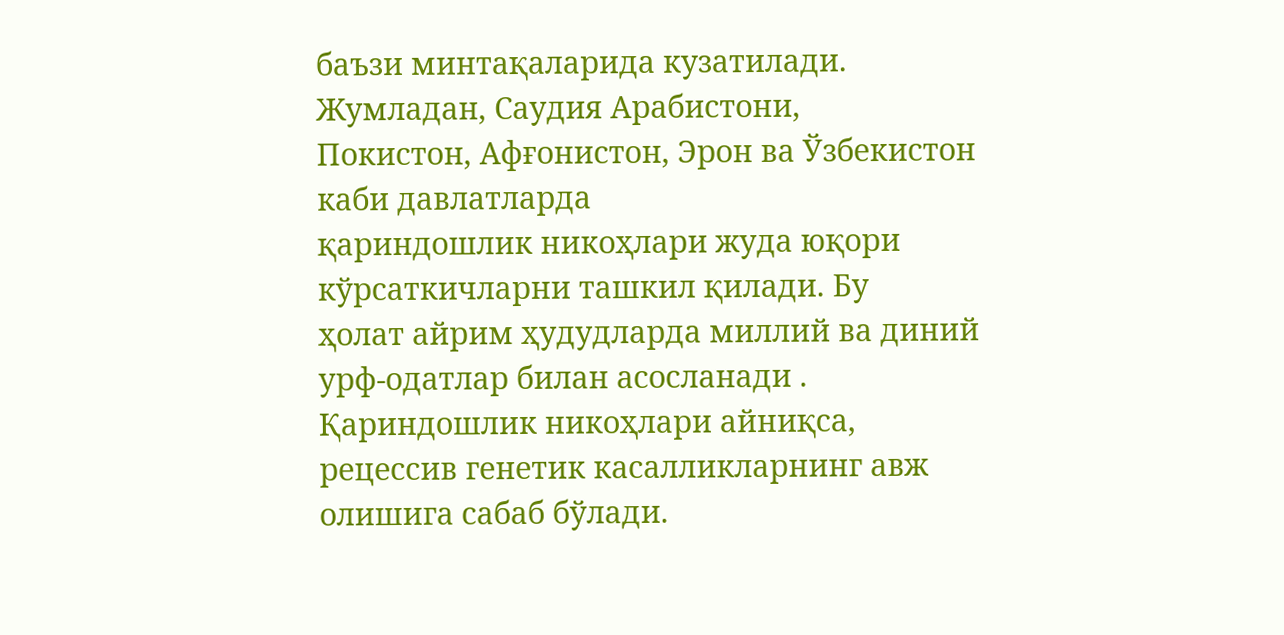баъзи минтақаларида кузатилади. Жумладан, Саудия Арабистони,
Покистон, Афғонистон, Эрон ва Ўзбекистон каби давлатларда
қариндошлик никоҳлари жуда юқори кўрсаткичларни ташкил қилади. Бу
ҳолат айрим ҳудудларда миллий ва диний урф-одатлар билан асосланади .
Қариндошлик никоҳлари айниқса, рецессив генетик касалликларнинг авж
олишига сабаб бўлади.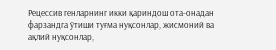Рецессив генларнинг икки қариндош ота-онадан
фарзандга ўтиши туғма нуқсонлар, жисмоний ва ақлий нуқсонлар,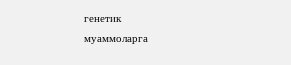генетик
муаммоларга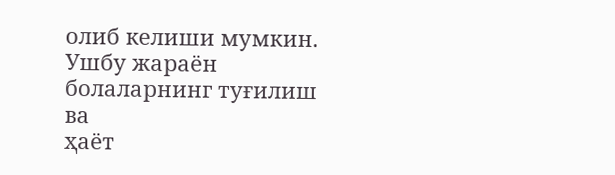олиб келиши мумкин. Ушбу жараён болаларнинг туғилиш ва
ҳаёт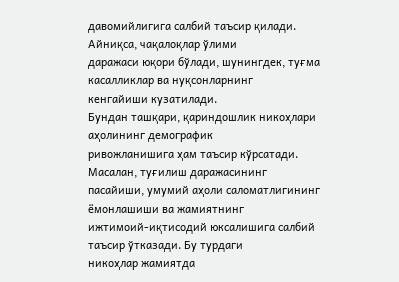давомийлигига салбий таъсир қилади. Айниқса, чақалоқлар ўлими
даражаси юқори бўлади, шунингдек, туғма касалликлар ва нуқсонларнинг
кенгайиши кузатилади.
Бундан ташқари, қариндошлик никоҳлари аҳолининг демографик
ривожланишига ҳам таъсир кўрсатади. Масалан, туғилиш даражасининг
пасайиши, умумий аҳоли саломатлигининг ёмонлашиши ва жамиятнинг
ижтимоий-иқтисодий юксалишига салбий таъсир ўтказади. Бу турдаги
никоҳлар жамиятда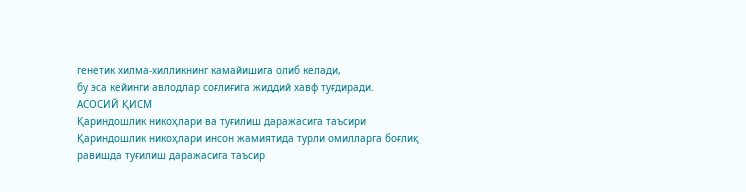генетик хилма-хилликнинг камайишига олиб келади,
бу эса кейинги авлодлар соғлиғига жиддий хавф туғдиради.
АСОСИЙ ҚИСМ
Қариндошлик никоҳлари ва туғилиш даражасига таъсири
Қариндошлик никоҳлари инсон жамиятида турли омилларга боғлиқ
равишда туғилиш даражасига таъсир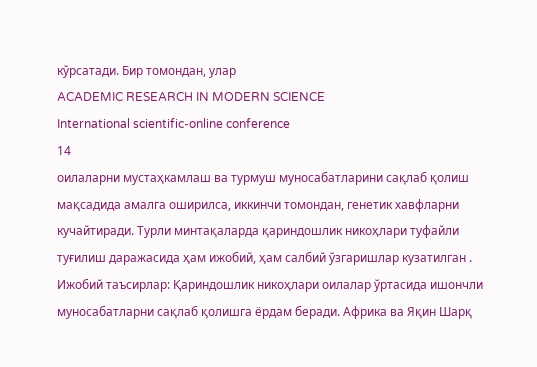кўрсатади. Бир томондан, улар
ACADEMIC RESEARCH IN MODERN SCIENCE
International scientific-online conference
14
оилаларни мустаҳкамлаш ва турмуш муносабатларини сақлаб қолиш
мақсадида амалга оширилса, иккинчи томондан, генетик хавфларни
кучайтиради. Турли минтақаларда қариндошлик никоҳлари туфайли
туғилиш даражасида ҳам ижобий, ҳам салбий ўзгаришлар кузатилган .
Ижобий таъсирлар: Қариндошлик никоҳлари оилалар ўртасида ишончли
муносабатларни сақлаб қолишга ёрдам беради. Африка ва Яқин Шарқ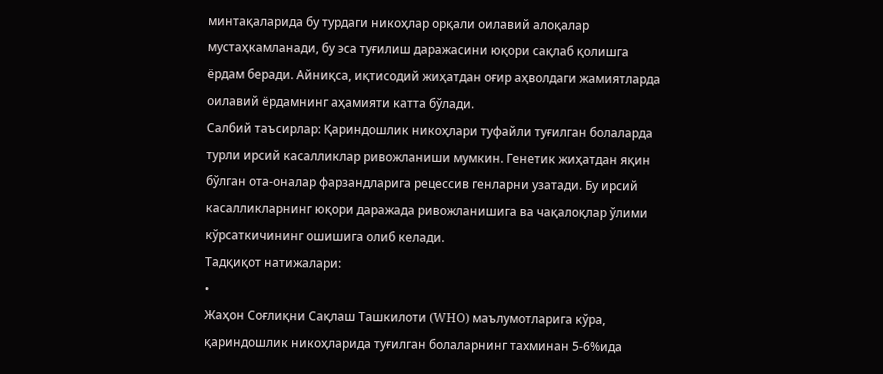минтақаларида бу турдаги никоҳлар орқали оилавий алоқалар
мустаҳкамланади, бу эса туғилиш даражасини юқори сақлаб қолишга
ёрдам беради. Айниқса, иқтисодий жиҳатдан оғир аҳволдаги жамиятларда
оилавий ёрдамнинг аҳамияти катта бўлади.
Салбий таъсирлар: Қариндошлик никоҳлари туфайли туғилган болаларда
турли ирсий касалликлар ривожланиши мумкин. Генетик жиҳатдан яқин
бўлган ота-оналар фарзандларига рецессив генларни узатади. Бу ирсий
касалликларнинг юқори даражада ривожланишига ва чақалоқлар ўлими
кўрсаткичининг ошишига олиб келади.
Тадқиқот натижалари:
•
Жаҳон Соғлиқни Сақлаш Ташкилоти (WHO) маълумотларига кўра,
қариндошлик никоҳларида туғилган болаларнинг тахминан 5-6%ида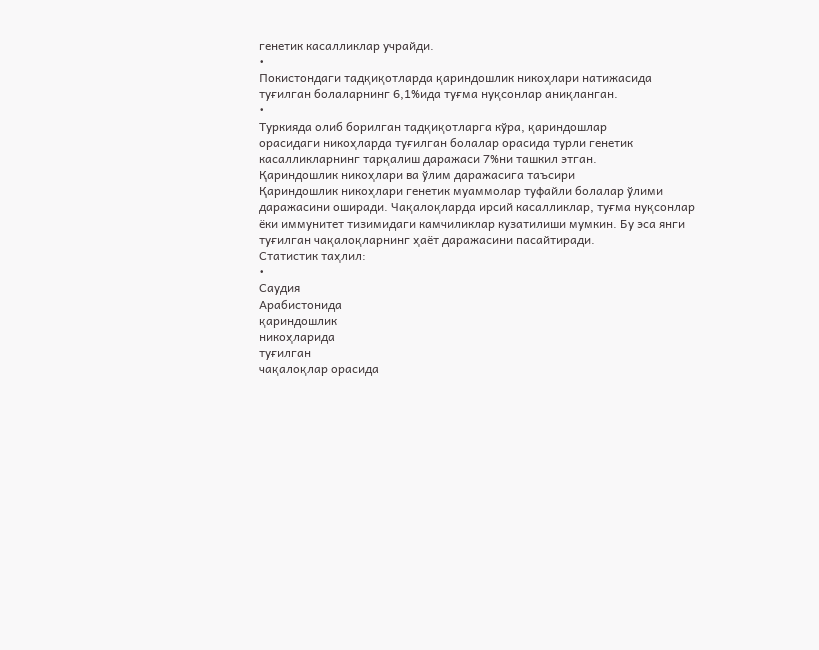генетик касалликлар учрайди.
•
Покистондаги тадқиқотларда қариндошлик никоҳлари натижасида
туғилган болаларнинг 6,1%ида туғма нуқсонлар аниқланган.
•
Туркияда олиб борилган тадқиқотларга кўра, қариндошлар
орасидаги никоҳларда туғилган болалар орасида турли генетик
касалликларнинг тарқалиш даражаси 7%ни ташкил этган.
Қариндошлик никоҳлари ва ўлим даражасига таъсири
Қариндошлик никоҳлари генетик муаммолар туфайли болалар ўлими
даражасини оширади. Чақалоқларда ирсий касалликлар, туғма нуқсонлар
ёки иммунитет тизимидаги камчиликлар кузатилиши мумкин. Бу эса янги
туғилган чақалоқларнинг ҳаёт даражасини пасайтиради.
Статистик таҳлил:
•
Саудия
Арабистонида
қариндошлик
никоҳларида
туғилган
чақалоқлар орасида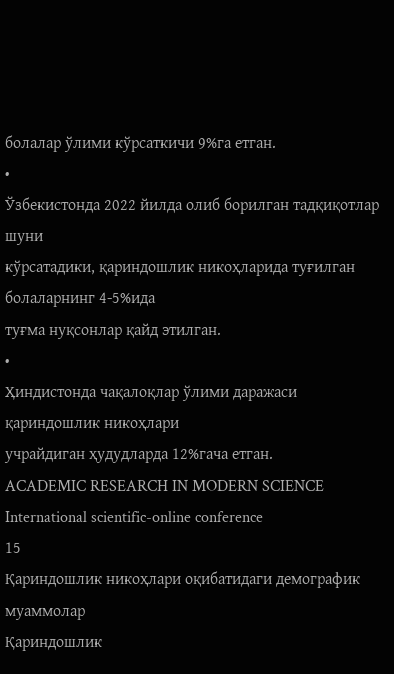болалар ўлими кўрсаткичи 9%га етган.
•
Ўзбекистонда 2022 йилда олиб борилган тадқиқотлар шуни
кўрсатадики, қариндошлик никоҳларида туғилган болаларнинг 4-5%ида
туғма нуқсонлар қайд этилган.
•
Ҳиндистонда чақалоқлар ўлими даражаси қариндошлик никоҳлари
учрайдиган ҳудудларда 12%гача етган.
ACADEMIC RESEARCH IN MODERN SCIENCE
International scientific-online conference
15
Қариндошлик никоҳлари оқибатидаги демографик муаммолар
Қариндошлик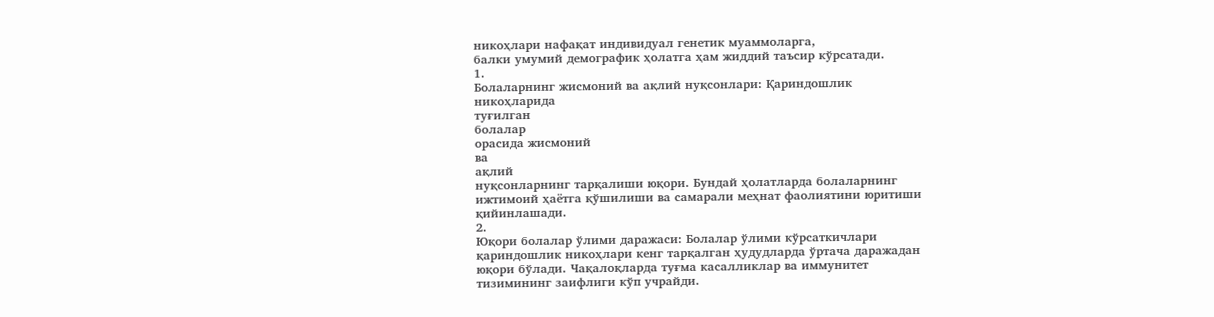никоҳлари нафақат индивидуал генетик муаммоларга,
балки умумий демографик ҳолатга ҳам жиддий таъсир кўрсатади.
1.
Болаларнинг жисмоний ва ақлий нуқсонлари: Қариндошлик
никоҳларида
туғилган
болалар
орасида жисмоний
ва
ақлий
нуқсонларнинг тарқалиши юқори. Бундай ҳолатларда болаларнинг
ижтимоий ҳаётга қўшилиши ва самарали меҳнат фаолиятини юритиши
қийинлашади.
2.
Юқори болалар ўлими даражаси: Болалар ўлими кўрсаткичлари
қариндошлик никоҳлари кенг тарқалган ҳудудларда ўртача даражадан
юқори бўлади. Чақалоқларда туғма касалликлар ва иммунитет
тизимининг заифлиги кўп учрайди.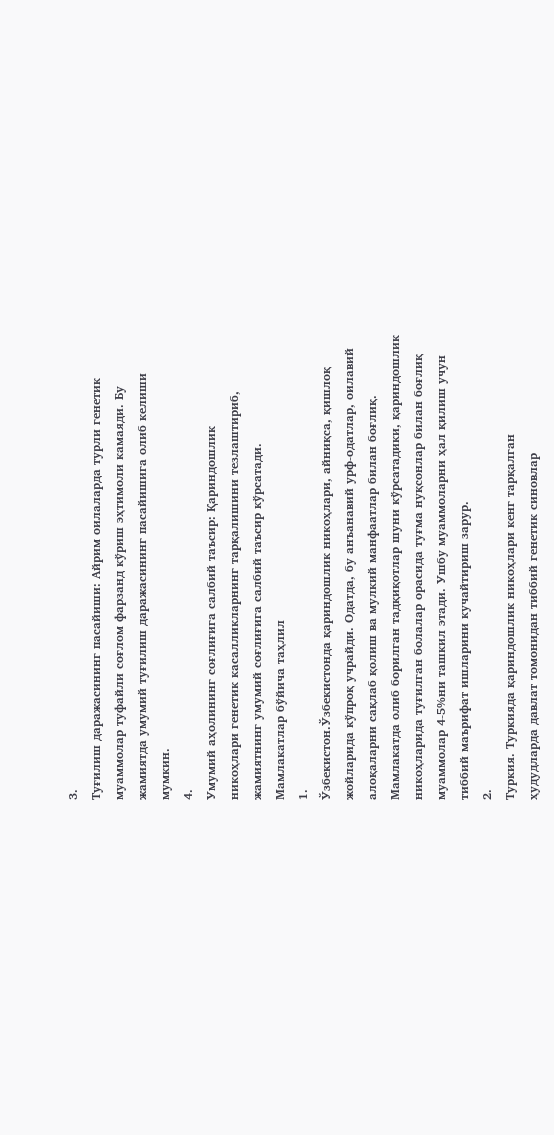3.
Туғилиш даражасининг пасайиши: Айрим оилаларда турли генетик
муаммолар туфайли соғлом фарзанд кўриш эҳтимоли камаяди. Бу
жамиятда умумий туғилиш даражасининг пасайишига олиб келиши
мумкин.
4.
Умумий аҳолининг соғлиғига салбий таъсир: Қариндошлик
никоҳлари генетик касалликларнинг тарқалишини тезлаштириб,
жамиятнинг умумий соғлиғига салбий таъсир кўрсатади.
Мамлакатлар бўйича таҳлил
1.
Ўзбекистон.Ўзбекистонда қариндошлик никоҳлари, айниқса, қишлоқ
жойларида кўпроқ учрайди. Одатда, бу анъанавий урф-одатлар, оилавий
алоқаларни сақлаб қолиш ва мулкий манфаатлар билан боғлиқ.
Мамлакатда олиб борилган тадқиқотлар шуни кўрсатадики, қариндошлик
никоҳларида туғилган болалар орасида туғма нуқсонлар билан боғлиқ
муаммолар 4-5%ни ташкил этади. Ушбу муаммоларни ҳал қилиш учун
тиббий маърифат ишларини кучайтириш зарур.
2.
Туркия. Туркияда қариндошлик никоҳлари кенг тарқалган
ҳудудларда давлат томонидан тиббий генетик синовлар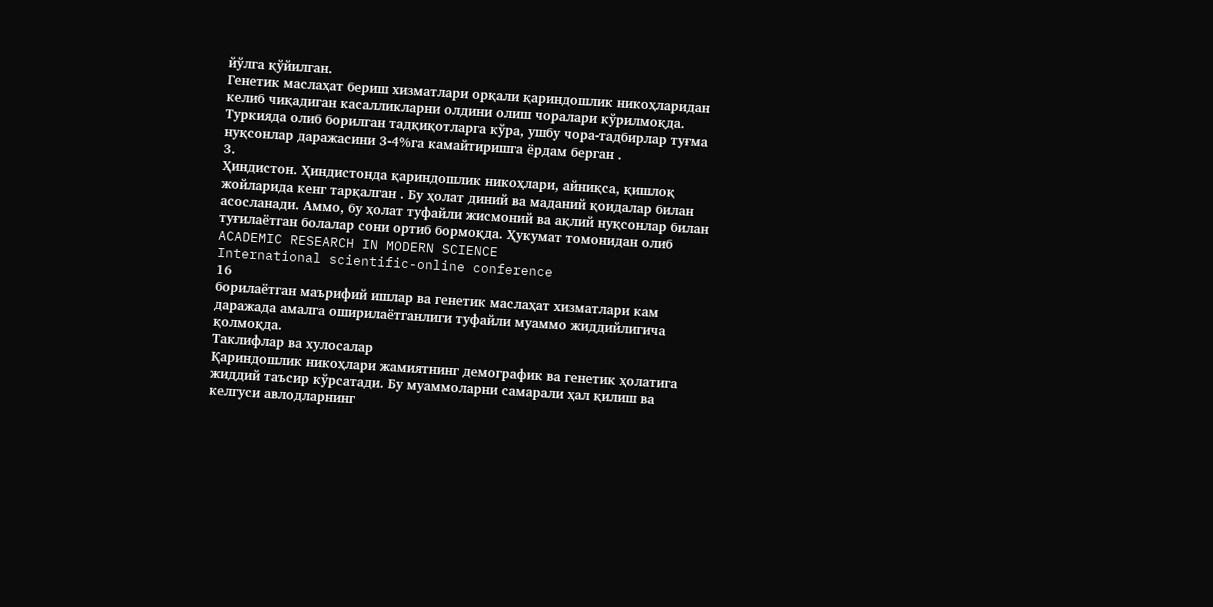йўлга қўйилган.
Генетик маслаҳат бериш хизматлари орқали қариндошлик никоҳларидан
келиб чиқадиган касалликларни олдини олиш чоралари кўрилмоқда.
Туркияда олиб борилган тадқиқотларга кўра, ушбу чора-тадбирлар туғма
нуқсонлар даражасини 3-4%га камайтиришга ёрдам берган .
3.
Ҳиндистон. Ҳиндистонда қариндошлик никоҳлари, айниқса, қишлоқ
жойларида кенг тарқалган . Бу ҳолат диний ва маданий қоидалар билан
асосланади. Аммо, бу ҳолат туфайли жисмоний ва ақлий нуқсонлар билан
туғилаётган болалар сони ортиб бормоқда. Ҳукумат томонидан олиб
ACADEMIC RESEARCH IN MODERN SCIENCE
International scientific-online conference
16
борилаётган маърифий ишлар ва генетик маслаҳат хизматлари кам
даражада амалга оширилаётганлиги туфайли муаммо жиддийлигича
қолмоқда.
Таклифлар ва хулосалар
Қариндошлик никоҳлари жамиятнинг демографик ва генетик ҳолатига
жиддий таъсир кўрсатади. Бу муаммоларни самарали ҳал қилиш ва
келгуси авлодларнинг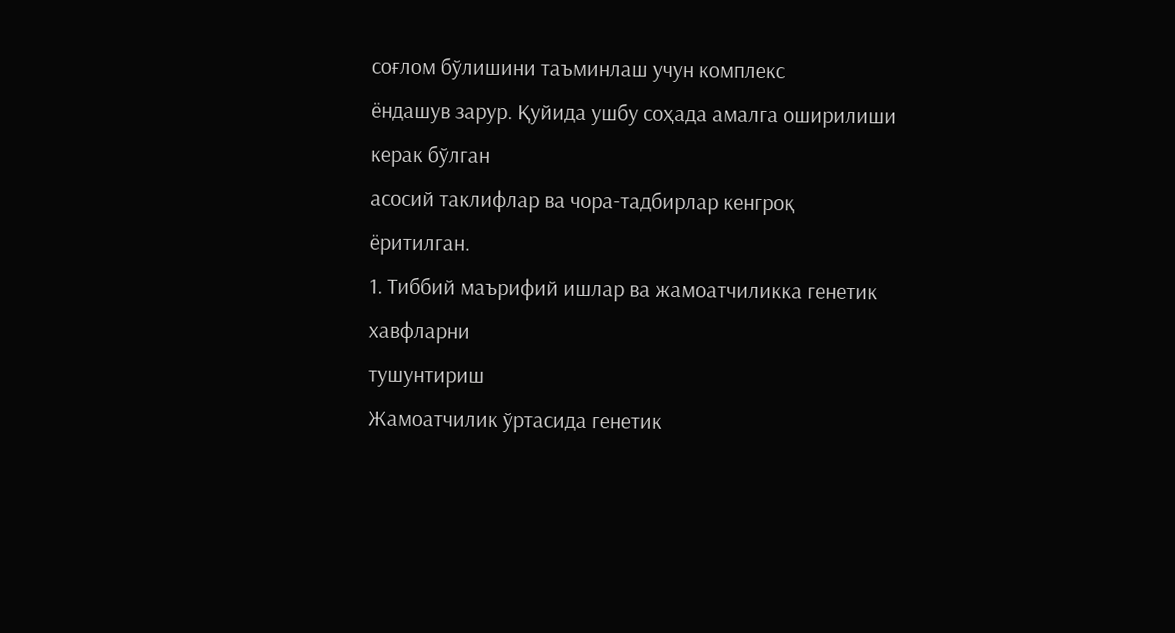соғлом бўлишини таъминлаш учун комплекс
ёндашув зарур. Қуйида ушбу соҳада амалга оширилиши керак бўлган
асосий таклифлар ва чора-тадбирлар кенгроқ ёритилган.
1. Тиббий маърифий ишлар ва жамоатчиликка генетик хавфларни
тушунтириш
Жамоатчилик ўртасида генетик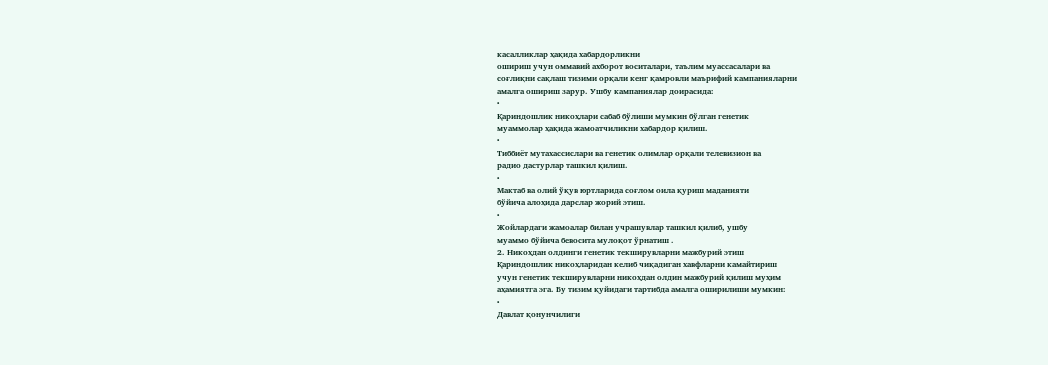касалликлар ҳақида хабардорликни
ошириш учун оммавий ахборот воситалари, таълим муассасалари ва
соғлиқни сақлаш тизими орқали кенг қамровли маърифий кампанияларни
амалга ошириш зарур. Ушбу кампаниялар доирасида:
•
Қариндошлик никоҳлари сабаб бўлиши мумкин бўлган генетик
муаммолар ҳақида жамоатчиликни хабардор қилиш.
•
Тиббиёт мутахассислари ва генетик олимлар орқали телевизион ва
радио дастурлар ташкил қилиш.
•
Мактаб ва олий ўқув юртларида соғлом оила қуриш маданияти
бўйича алоҳида дарслар жорий этиш.
•
Жойлардаги жамоалар билан учрашувлар ташкил қилиб, ушбу
муаммо бўйича бевосита мулоқот ўрнатиш .
2. Никоҳдан олдинги генетик текширувларни мажбурий этиш
Қариндошлик никоҳларидан келиб чиқадиган хавфларни камайтириш
учун генетик текширувларни никоҳдан олдин мажбурий қилиш муҳим
аҳамиятга эга. Бу тизим қуйидаги тартибда амалга оширилиши мумкин:
•
Давлат қонунчилиги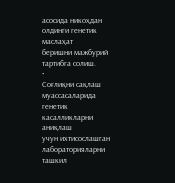асосида никоҳдан олдинги генетик маслаҳат
беришни мажбурий тартибга солиш.
•
Соғлиқни сақлаш муассасаларида генетик касалликларни аниқлаш
учун ихтисослашган лабораторияларни ташкил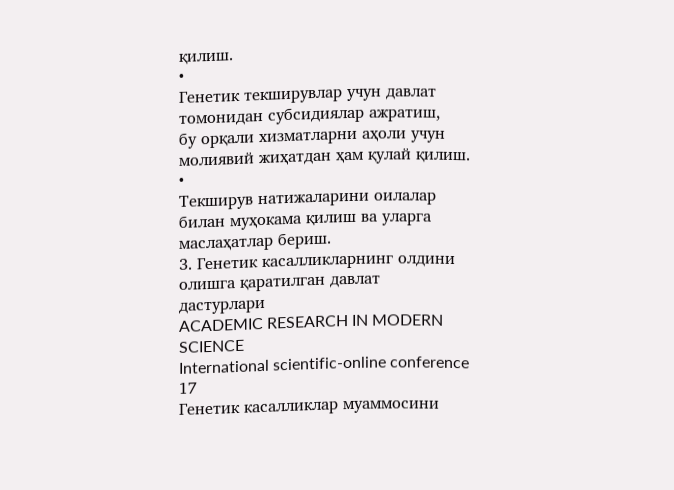қилиш.
•
Генетик текширувлар учун давлат томонидан субсидиялар ажратиш,
бу орқали хизматларни аҳоли учун молиявий жиҳатдан ҳам қулай қилиш.
•
Текширув натижаларини оилалар билан муҳокама қилиш ва уларга
маслаҳатлар бериш.
3. Генетик касалликларнинг олдини олишга қаратилган давлат
дастурлари
ACADEMIC RESEARCH IN MODERN SCIENCE
International scientific-online conference
17
Генетик касалликлар муаммосини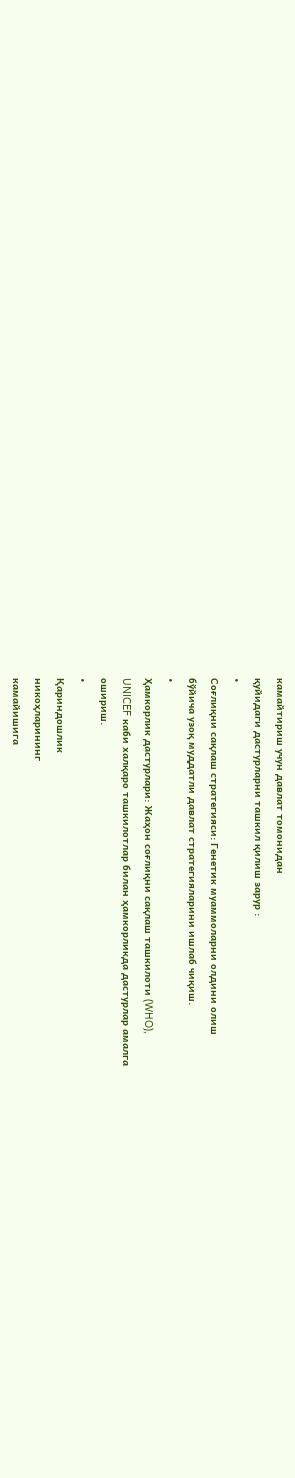камайтириш учун давлат томонидан
қуйидаги дастурларни ташкил қилиш зарур :
•
Соғлиқни сақлаш стратегияси: Генетик муаммоларни олдини олиш
бўйича узоқ муддатли давлат стратегияларини ишлаб чиқиш.
•
Ҳамкорлик дастурлари: Жаҳон соғлиқни сақлаш ташкилоти (WHO),
UNICEF каби халқаро ташкилотлар билан ҳамкорликда дастурлар амалга
ошириш.
•
Қариндошлик
никоҳларининг
камайишига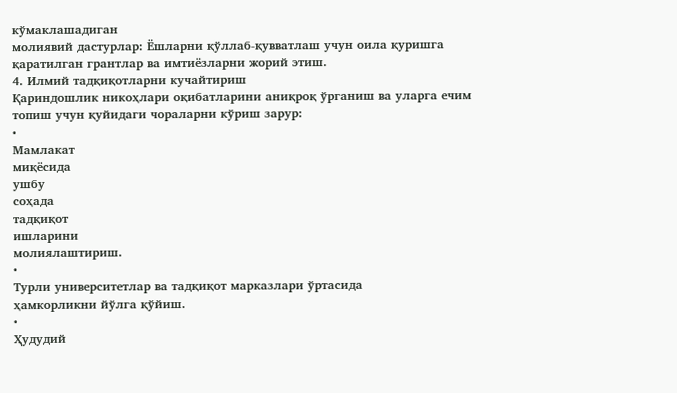кўмаклашадиган
молиявий дастурлар: Ёшларни қўллаб-қувватлаш учун оила қуришга
қаратилган грантлар ва имтиёзларни жорий этиш.
4. Илмий тадқиқотларни кучайтириш
Қариндошлик никоҳлари оқибатларини аниқроқ ўрганиш ва уларга ечим
топиш учун қуйидаги чораларни кўриш зарур:
•
Мамлакат
миқёсида
ушбу
соҳада
тадқиқот
ишларини
молиялаштириш.
•
Турли университетлар ва тадқиқот марказлари ўртасида
ҳамкорликни йўлга қўйиш.
•
Ҳудудий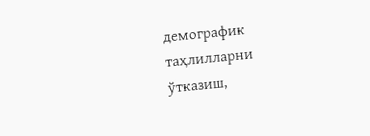демографик
таҳлилларни
ўтказиш,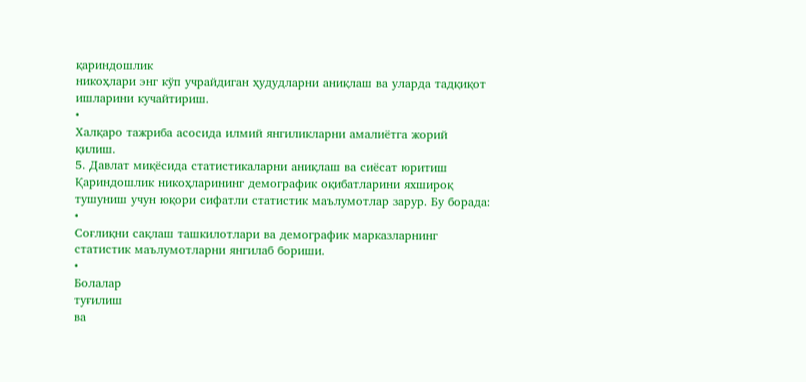қариндошлик
никоҳлари энг кўп учрайдиган ҳудудларни аниқлаш ва уларда тадқиқот
ишларини кучайтириш.
•
Халқаро тажриба асосида илмий янгиликларни амалиётга жорий
қилиш.
5. Давлат миқёсида статистикаларни аниқлаш ва сиёсат юритиш
Қариндошлик никоҳларининг демографик оқибатларини яхшироқ
тушуниш учун юқори сифатли статистик маълумотлар зарур. Бу борада:
•
Соғлиқни сақлаш ташкилотлари ва демографик марказларнинг
статистик маълумотларни янгилаб бориши.
•
Болалар
туғилиш
ва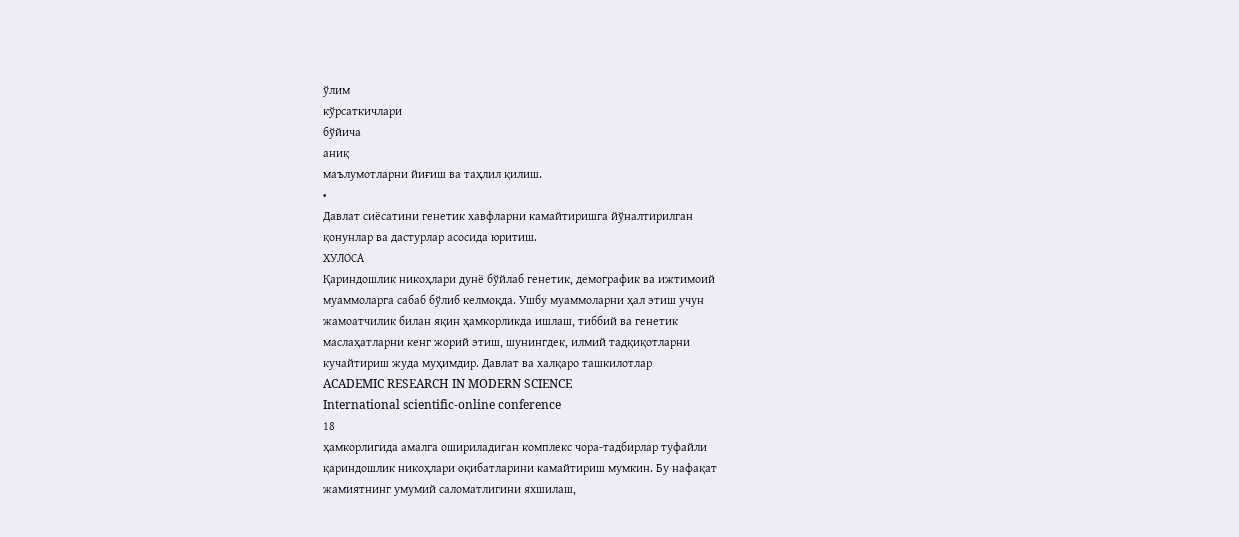ўлим
кўрсаткичлари
бўйича
аниқ
маълумотларни йиғиш ва таҳлил қилиш.
•
Давлат сиёсатини генетик хавфларни камайтиришга йўналтирилган
қонунлар ва дастурлар асосида юритиш.
ХУЛОСА
Қариндошлик никоҳлари дунё бўйлаб генетик, демографик ва ижтимоий
муаммоларга сабаб бўлиб келмоқда. Ушбу муаммоларни ҳал этиш учун
жамоатчилик билан яқин ҳамкорликда ишлаш, тиббий ва генетик
маслаҳатларни кенг жорий этиш, шунингдек, илмий тадқиқотларни
кучайтириш жуда муҳимдир. Давлат ва халқаро ташкилотлар
ACADEMIC RESEARCH IN MODERN SCIENCE
International scientific-online conference
18
ҳамкорлигида амалга ошириладиган комплекс чора-тадбирлар туфайли
қариндошлик никоҳлари оқибатларини камайтириш мумкин. Бу нафақат
жамиятнинг умумий саломатлигини яхшилаш,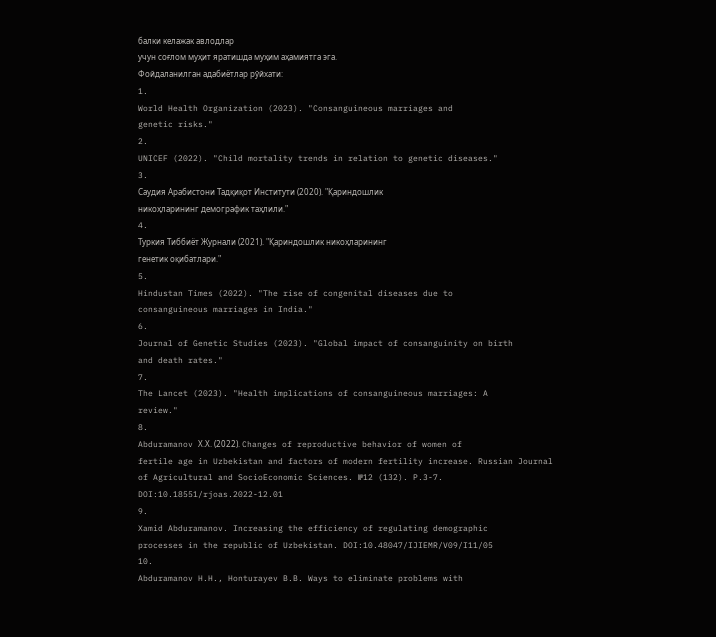балки келажак авлодлар
учун соғлом муҳит яратишда муҳим аҳамиятга эга.
Фойдаланилган адабиётлар рўйхати:
1.
World Health Organization (2023). "Consanguineous marriages and
genetic risks."
2.
UNICEF (2022). "Child mortality trends in relation to genetic diseases."
3.
Саудия Арабистони Тадқиқот Институти (2020). "Қариндошлик
никоҳларининг демографик таҳлили."
4.
Туркия Тиббиёт Журнали (2021). "Қариндошлик никоҳларининг
генетик оқибатлари."
5.
Hindustan Times (2022). "The rise of congenital diseases due to
consanguineous marriages in India."
6.
Journal of Genetic Studies (2023). "Global impact of consanguinity on birth
and death rates."
7.
The Lancet (2023). "Health implications of consanguineous marriages: A
review."
8.
Abduramanov Х.Х. (2022). Changes of reproductive behavior of women of
fertile age in Uzbekistan and factors of modern fertility increase. Russian Journal
of Agricultural and SocioEconomic Sciences. №12 (132). P.3-7.
DOI:10.18551/rjoas.2022-12.01
9.
Xamid Abduramanov. Increasing the efficiency of regulating demographic
processes in the republic of Uzbekistan. DOI:10.48047/IJIEMR/V09/I11/05
10.
Abduramanov H.H., Honturayev B.B. Ways to eliminate problems with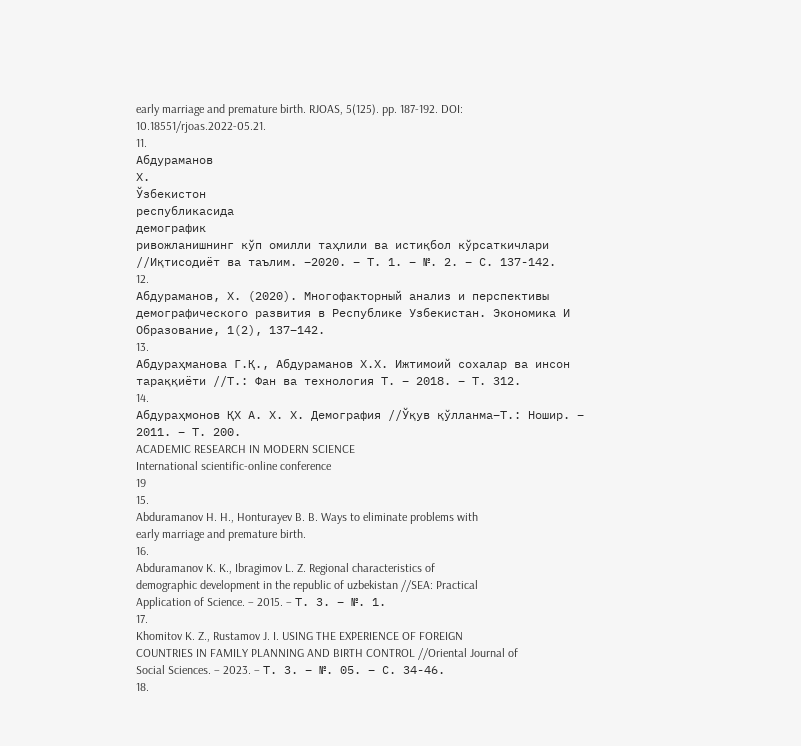early marriage and premature birth. RJOAS, 5(125). pp. 187-192. DOI:
10.18551/rjoas.2022-05.21.
11.
Абдураманов
Х.
Ўзбекистон
республикасида
демографик
ривожланишнинг кўп омилли таҳлили ва истиқбол кўрсаткичлари
//Иқтисодиёт ва таълим. –2020. – Т. 1. – №. 2. – С. 137-142.
12.
Абдураманов, Х. (2020). Многофакторный анализ и перспективы
демографического развития в Республике Узбекистан. Экономика И
Образование, 1(2), 137–142.
13.
Абдураҳманова Г.Қ., Абдураманов Х.Х. Ижтимоий сохалар ва инсон
тараққиёти //Т.: Фан ва технология Т. – 2018. – Т. 312.
14.
Абдураҳмонов ҚХ А. Х. Х. Демография //Ўқув қўлланма–Т.: Ношир. –
2011. – Т. 200.
ACADEMIC RESEARCH IN MODERN SCIENCE
International scientific-online conference
19
15.
Abduramanov H. H., Honturayev B. B. Ways to eliminate problems with
early marriage and premature birth.
16.
Abduramanov K. K., Ibragimov L. Z. Regional characteristics of
demographic development in the republic of uzbekistan //SEA: Practical
Application of Science. – 2015. – Т. 3. – №. 1.
17.
Khomitov K. Z., Rustamov J. I. USING THE EXPERIENCE OF FOREIGN
COUNTRIES IN FAMILY PLANNING AND BIRTH CONTROL //Oriental Journal of
Social Sciences. – 2023. – Т. 3. – №. 05. – С. 34-46.
18.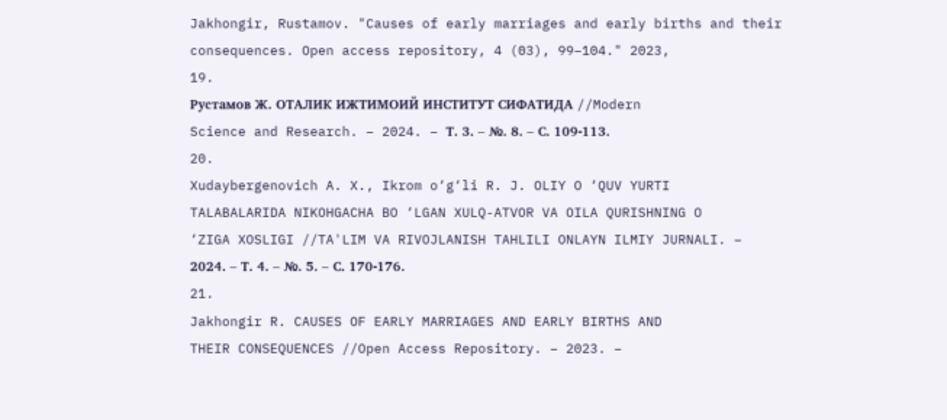Jakhongir, Rustamov. "Causes of early marriages and early births and their
consequences. Open access repository, 4 (03), 99–104." 2023,
19.
Рустамов Ж. ОТАЛИК ИЖТИМОИЙ ИНСТИТУТ СИФАТИДА //Modern
Science and Research. – 2024. – Т. 3. – №. 8. – С. 109-113.
20.
Xudaybergenovich A. X., Ikrom o‘g‘li R. J. OLIY O ‘QUV YURTI
TALABALARIDA NIKOHGACHA BO ‘LGAN XULQ-ATVOR VA OILA QURISHNING O
‘ZIGA XOSLIGI //TA'LIM VA RIVOJLANISH TAHLILI ONLAYN ILMIY JURNALI. –
2024. – Т. 4. – №. 5. – С. 170-176.
21.
Jakhongir R. CAUSES OF EARLY MARRIAGES AND EARLY BIRTHS AND
THEIR CONSEQUENCES //Open Access Repository. – 2023. –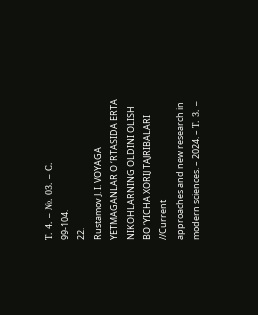Т. 4. – №. 03. – С.
99-104.
22.
Rustamov J. I. VOYAGA YETMAGANLAR O ‘RTASIDA ERTA
NIKOHLARNING OLDINI OLISH BO ‘YICHA XORIJ TAJRIBALARI //Current
approaches and new research in modern sciences. – 2024. – Т. 3. –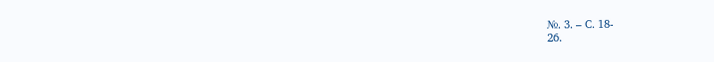№. 3. – С. 18-
26.